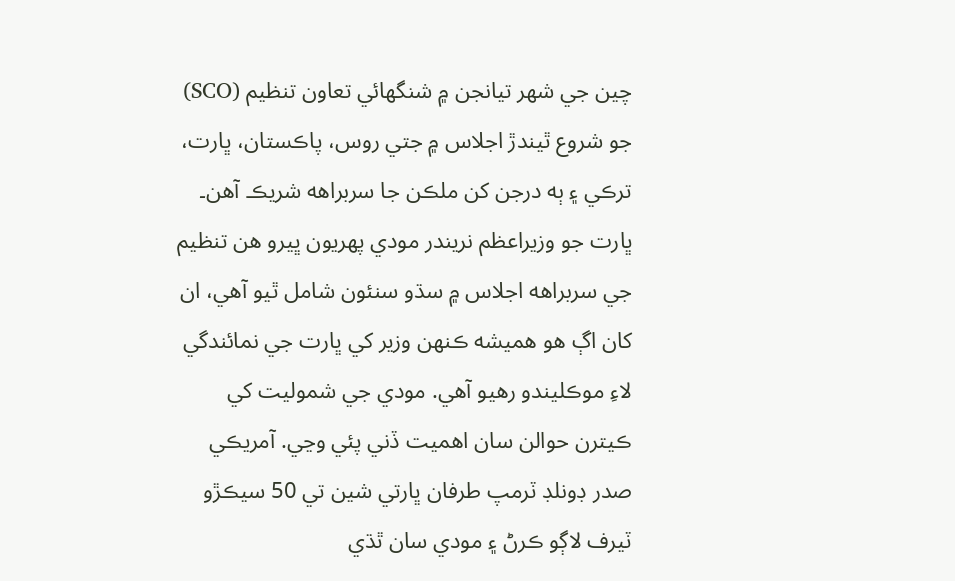چين جي شهر تيانجن ۾ شنگھائي تعاون تنظيم (SCO) جو شروع ٿيندڙ اجلاس ۾ جتي روس، پاڪستان، ڀارت، ترڪي ۽ ٻه درجن کن ملڪن جا سربراهه شريڪ آهن۔ ڀارت جو وزيراعظم نريندر مودي پهريون ڀيرو هن تنظيم جي سربراهه اجلاس ۾ سڌو سنئون شامل ٿيو آهي، ان کان اڳ هو هميشه ڪنهن وزير کي ڀارت جي نمائندگي لاءِ موڪليندو رهيو آهي. مودي جي شموليت کي ڪيترن حوالن سان اهميت ڏني پئي وڃي. آمريڪي صدر ڊونلڊ ٽرمپ طرفان ڀارتي شين تي 50 سيڪڙو ٽيرف لاڳو ڪرڻ ۽ مودي سان ٿڌي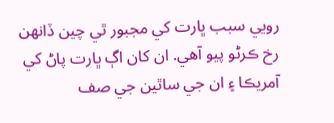رويي سبب ڀارت کي مجبور ٿي چين ڏانهن رخ ڪرڻو پيو آهي. ان کان اڳ ڀارت پاڻ کي آمريڪا ۽ ان جي ساٿين جي صف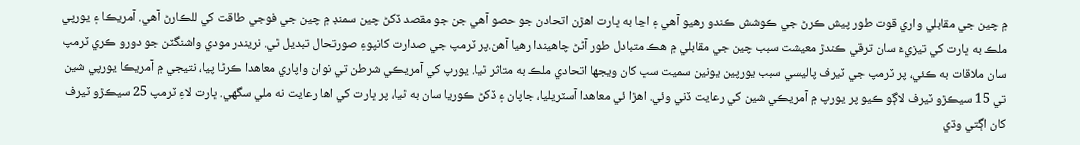۾ چين جي مقابلي واري قوت طور پيش ڪرڻ جي ڪوشش ڪندو رهيو آهي ۽ اڃا به ڀارت اهڙن اتحادن جو حصو آهي جن جو مقصد ڏکڻ چين سمنڊ ۾ چين جي فوجي طاقت کي للڪارڻ آهي. آمريڪا ۽ يورپي ملڪ به ڀارت کي تيزيءَ سان ترقي ڪندڙ معيشت سبب چين جي مقابلي ۾ هڪ متبادل طور آڻڻ چاهيندا رهيا آهن.پر ٽرمپ جي صدارت کانپوءِ صورتحال تبديل ٿي. نريندر مودي واشنگٽن جو دورو ڪري ٽرمپ سان ملاقات به ڪئي، پر ٽرمپ جي ٽيرف پاليسي سبب يورپين يونين سميت سڀ کان ويجها اتحادي ملڪ به متاثر ٿيا. يورپ کي آمريڪي شرطن تي نوان واپاري معاهدا ڪرڻا پيا، نتيجي ۾ آمريڪا يورپي شين تي 15 سيڪڙو ٽيرف لاڳو ڪيو پر يورپ ۾ آمريڪي شين کي رعايت ڏني وئي. اهڙا ئي معاهدا آسٽريليا، جاپان ۽ ڏکڻ ڪوريا سان به ٿيا، پر ڀارت کي اها رعايت نه ملي سگهي. ڀارت لاءِ ٽرمپ 25 سيڪڙو ٽيرف کان اڳتي وڌي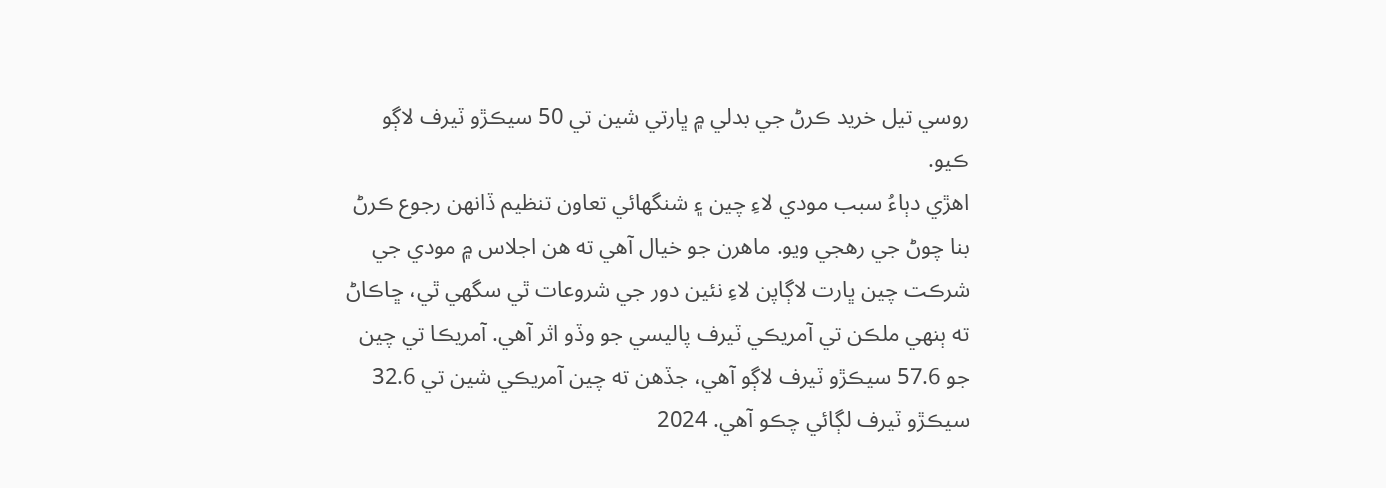روسي تيل خريد ڪرڻ جي بدلي ۾ ڀارتي شين تي 50 سيڪڙو ٽيرف لاڳو ڪيو.
اهڙي دٻاءُ سبب مودي لاءِ چين ۽ شنگھائي تعاون تنظيم ڏانهن رجوع ڪرڻ بنا چوڻ جي رهجي ويو. ماهرن جو خيال آهي ته هن اجلاس ۾ مودي جي شرڪت چين ڀارت لاڳاپن لاءِ نئين دور جي شروعات ٿي سگهي ٿي، ڇاڪاڻ ته ٻنهي ملڪن تي آمريڪي ٽيرف پاليسي جو وڏو اثر آهي. آمريڪا تي چين جو 57.6 سيڪڙو ٽيرف لاڳو آهي، جڏهن ته چين آمريڪي شين تي 32.6 سيڪڙو ٽيرف لڳائي چڪو آهي. 2024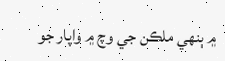۾ ٻنهي ملڪن جي وچ ۾ واپار جو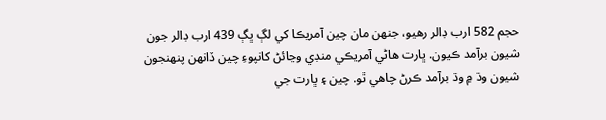حجم 582 ارب ڊالر رهيو، جنهن مان چين آمريڪا کي لڳ ڀڳ 439 ارب ڊالر جون شيون برآمد ڪيون. ڀارت هاڻي آمريڪي منڊي وڃائڻ کانپوءِ چين ڏانهن پنهنجون شيون وڌ ۾ وڌ برآمد ڪرڻ چاهي ٿو. چين ۽ ڀارت جي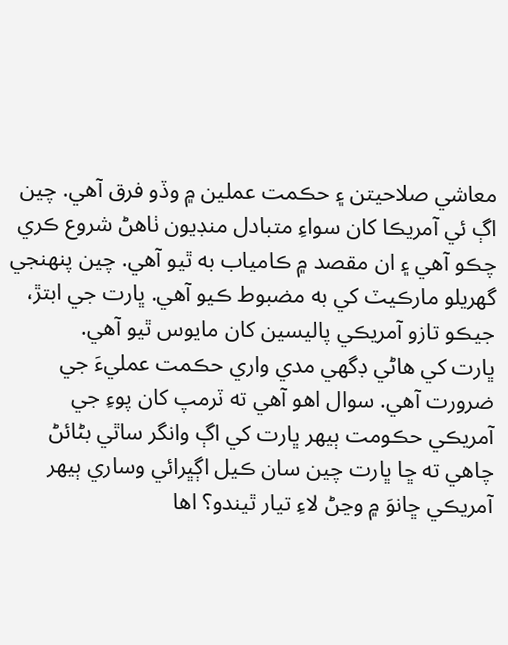معاشي صلاحيتن ۽ حڪمت عملين ۾ وڏو فرق آهي. چين اڳ ئي آمريڪا کان سواءِ متبادل منڊيون ٺاهڻ شروع ڪري چڪو آهي ۽ ان مقصد ۾ ڪامياب به ٿيو آهي. چين پنهنجي گهريلو مارڪيٽ کي به مضبوط ڪيو آهي. ڀارت جي ابتڙ، جيڪو تازو آمريڪي پاليسين کان مايوس ٿيو آهي.
ڀارت کي هاڻي ڊگهي مدي واري حڪمت عمليءَ جي ضرورت آهي. سوال اهو آهي ته ٽرمپ کان پوءِ جي آمريڪي حڪومت ٻيهر ڀارت کي اڳ وانگر ساٿي بڻائڻ چاهي ته ڇا ڀارت چين سان ڪيل اڳڀرائي وساري ٻيهر آمريڪي ڇانوَ ۾ وڃڻ لاءِ تيار ٿيندو؟ اها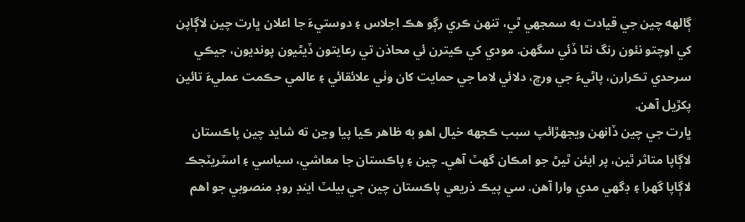ڳالهه چين جي قيادت به سمجهي ٿي، تنهن ڪري رڳو هڪ اجلاس ۽ دوستيءَ جا اعلان ڀارت چين لاڳاپن کي اوچتو نئون رنگ نٿا ڏئي سگهن. مودي کي ڪيترن ئي محاذن تي رعايتون ڏيڻيون پونديون، جيڪي سرحدي تڪرارن، پاڻيءَ جي ورڇ، دلائي لاما جي حمايت کان وٺي علائقائي ۽ عالمي حڪمت عمليءَ تائين پکڙيل آهن.
ڀارت جي چين ڏانهن ويجهڙائپ سبب ڪجهه خيال اهو به ظاهر ڪيا پيا وڃن ته شايد چين پاڪستان لاڳاپا متاثر ٿين، پر ايئن ٿيڻ جو امڪان گهٽ آهي۔ چين ۽ پاڪستان جا معاشي، سياسي ۽ اسٽريٽجڪ لاڳاپا گهرا ۽ ڊگهي مدي وارا آهن. سي پيڪ ذريعي پاڪستان چين جي بيلٽ اينڊ روڊ منصوبي جو اهم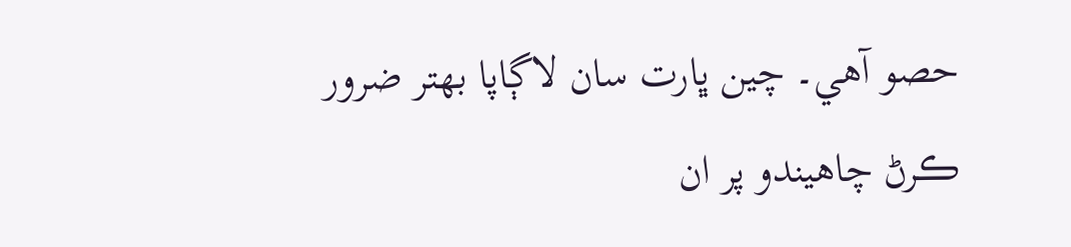حصو آهي۔ چين ڀارت سان لاڳاپا بهتر ضرور ڪرڻ چاهيندو پر ان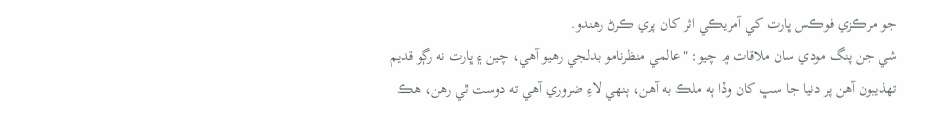جو مرڪزي فوڪس ڀارت کي آمريڪي اثر کان پري ڪرڻ رهندو.
شي جن پنگ مودي سان ملاقات ۾ چيو: "عالمي منظرنامو بدلجي رهيو آهي، چين ۽ ڀارت نه رڳو قديم تهذيبون آهن پر دنيا جا سڀ کان وڏا ٻه ملڪ به آهن، ٻنهي لاءِ ضروري آهي ته دوست ٿي رهن، هڪ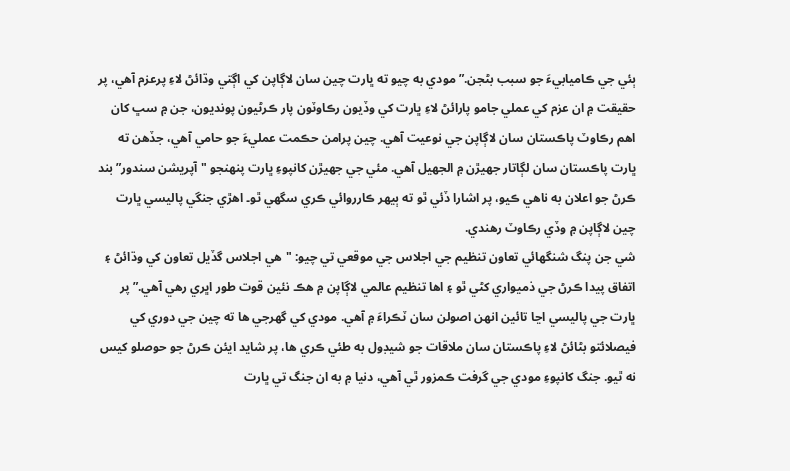ٻئي جي ڪاميابيءَ جو سبب بڻجن.” مودي به چيو ته ڀارت چين سان لاڳاپن کي اڳتي وڌائڻ لاءِ پرعزم آهي، پر حقيقت ۾ ان عزم کي عملي جامو پارائڻ لاءِ ڀارت کي وڏيون رڪاوٽون پار ڪرڻيون پونديون، جن ۾ سڀ کان اهم رڪاوٽ پاڪستان سان لاڳاپن جي نوعيت آهي. چين پرامن حڪمت عمليءَ جو حامي آهي، جڏهن ته ڀارت پاڪستان سان لڳاتار جهيڙن ۾ الجهيل آهي. مئي جي جهيڙن کانپوءِ ڀارت پنهنجو "آپريشن سندور” بند ڪرڻ جو اعلان به ناهي ڪيو، پر اشارا ڏئي ٿو ته ٻيهر ڪارروائي ڪري سگهي ٿو۔ اهڙي جنگي پاليسي ڀارت چين لاڳاپن ۾ وڏي رڪاوٽ رهندي.
شي جن پنگ شنگھائي تعاون تنظيم جي اجلاس جي موقعي تي چيو: "هي اجلاس گڏيل تعاون کي وڌائڻ ۽ اتفاق پيدا ڪرڻ جي ذميواري کڻي ٿو ۽ اها تنظيم عالمي لاڳاپن ۾ هڪ نئين قوت طور اڀري رهي آهي.” پر ڀارت جي پاليسي اڃا تائين انهن اصولن سان ٽڪراءَ ۾ آهي. مودي کي گهرجي ها ته چين جي دوري کي فيصلائتو بڻائڻ لاءِ پاڪستان سان ملاقات جو شيڊول به طئي ڪري ها، پر شايد ايئن ڪرڻ جو حوصلو کيس نه ٿيو. جنگ کانپوءِ مودي جي گرفت ڪمزور ٿي آهي، دنيا ۾ به ان جنگ تي ڀارت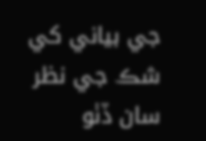جي بياني کي شڪ جي نظر سان ڏٺو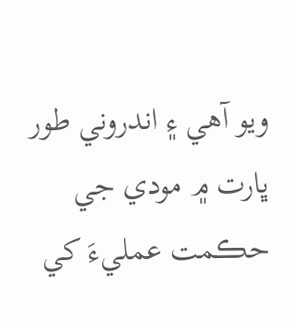ويو آهي ۽ اندروني طور ڀارت ۾ مودي جي حڪمت عمليءَ کي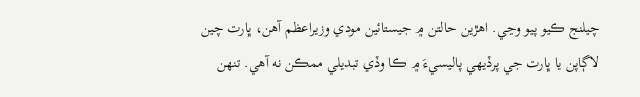چيلنج ڪيو پيو وڃي. اهڙين حالتن ۾ جيستائين مودي وزيراعظم آهن، ڀارت چين لاڳاپن يا ڀارت جي پرڏيهي پاليسيءَ ۾ ڪا وڏي تبديلي ممڪن نه آهي. تنهن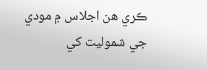ڪري هن اجلاس ۾ مودي جي شموليت کي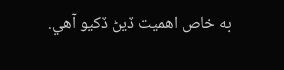به خاص اهميت ڏيڻ ڏکيو آهي.